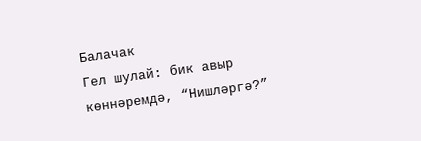Балачак
Гел шулай: бик авыр көннәремдә, “Нишләргә?”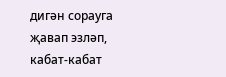дигән сорауга җавап эзләп, кабат-кабат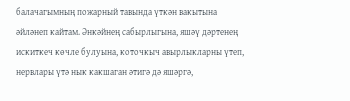балачагымның пожарный тавында үткән вакытына әйләнеп кайтам. Әнкәйнең сабырлыгына, яшәү дәртенең искиткеч көчле булуына, коточкыч авырлыкларны үтеп, нервлары үтә нык какшаган әтигә дә яшәргә,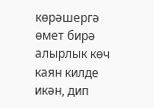көрәшергә өмет бирә алырлык көч каян килде икән, дип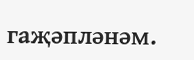гаҗәпләнәм.